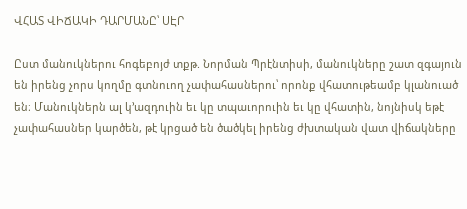ՎՀԱՏ ՎԻՃԱԿԻ ԴԱՐՄԱՆԸ՝ ՍԷՐ

Ըստ մանուկներու հոգեբոյժ տքթ. Նորման Պրէնտիսի, մանուկները շատ զգայուն են իրենց չորս կողմը գտնուող չափահասներու՝ որոնք վհատութեամբ կլանուած են։ Մանուկներն ալ կ՚ազդուին եւ կը տպաւորուին եւ կը վհատին, նոյնիսկ եթէ չափահասներ կարծեն, թէ կրցած են ծածկել իրենց ժխտական վատ վիճակները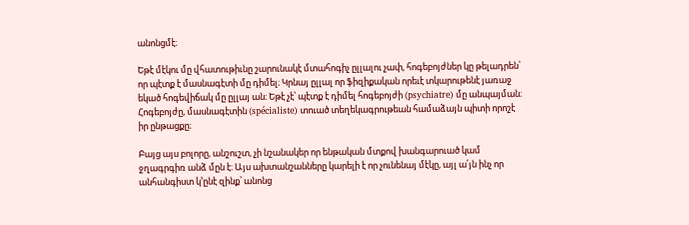անոնցմէ։

Եթէ մէկու մը վհատութիւնը շարունակէ մտահոգիչ ըլլալու չափ, հոգեբոյժներ կը թելադրեն՝ որ պէտք է մասնագէտի մը դիմել։ Կրնայ ըլլալ որ ֆիզիքական որեւէ տկարութենէ յառաջ եկած հոգեվիճակ մը ըլլայ ան։ Եթէ չէ՝ պէտք է դիմել հոգեբոյժի (psychiatre) մը անպայման։ Հոգեբոյժը, մասնագէտին (spécialiste) տուած տեղեկագրութեան համաձայն պիտի որոշէ իր ընթացքը։

Բայց այս բոլորը, անշուշտ, չի նշանակեր որ ենթական մտքով խանգարուած կամ ջղագրգիռ անձ մըն է։ Այս ախտանշանները կարելի է որ չունենայ մէկը, այլ ա՛յն ինչ որ անհանգիստ կ՚ընէ զինք՝ անոնց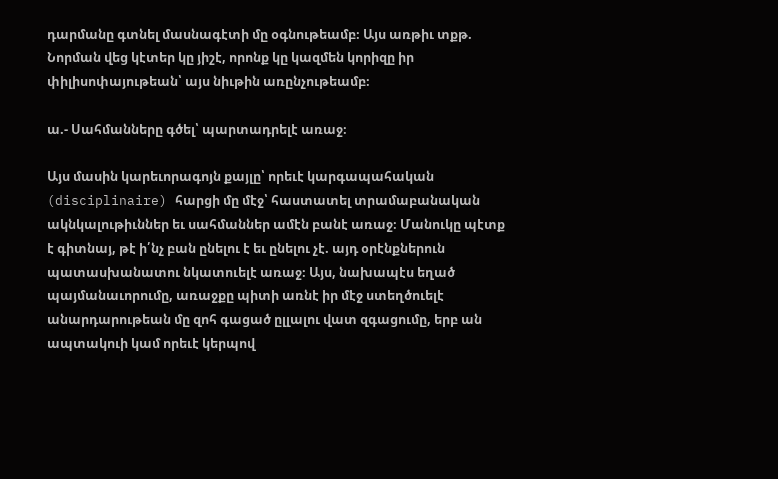դարմանը գտնել մասնագէտի մը օգնութեամբ։ Այս առթիւ տքթ. Նորման վեց կէտեր կը յիշէ, որոնք կը կազմեն կորիզը իր փիլիսոփայութեան՝ այս նիւթին առընչութեամբ։

ա.- Սահմանները գծել՝ պարտադրելէ առաջ։

Այս մասին կարեւորագոյն քայլը՝ որեւէ կարգապահական (disciplinaire) հարցի մը մէջ՝ հաստատել տրամաբանական ակնկալութիւններ եւ սահմաններ ամէն բանէ առաջ։ Մանուկը պէտք է գիտնայ, թէ ի՛նչ բան ընելու է եւ ընելու չէ. այդ օրէնքներուն պատասխանատու նկատուելէ առաջ։ Այս, նախապէս եղած պայմանաւորումը, առաջքը պիտի առնէ իր մէջ ստեղծուելէ անարդարութեան մը զոհ գացած ըլլալու վատ զգացումը, երբ ան ապտակուի կամ որեւէ կերպով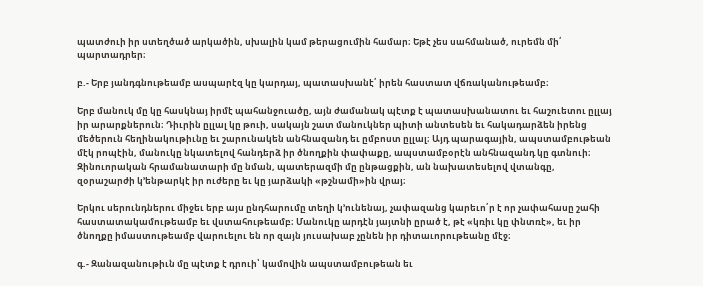պատժուի իր ստեղծած արկածին, սխալին կամ թերացումին համար։ Եթէ չես սահմանած, ուրեմն մի՛ պարտադրեր։

բ.- Երբ յանդգնութեամբ ասպարէզ կը կարդայ, պատասխանէ՛ իրեն հաստատ վճռականութեամբ։

Երբ մանուկ մը կը հասկնայ իրմէ պահանջուածը, այն ժամանակ պէտք է պատասխանատու եւ հաշուետու ըլլայ իր արարքներուն։ Դիւրին ըլլալ կը թուի, սակայն շատ մանուկներ պիտի անտեսեն եւ հակադարձեն իրենց մեծերուն հեղինակութիւնը եւ շարունակեն անհնազանդ եւ ըմբոստ ըլլալ։ Այդ պարագային, ապստամբութեան մէկ րոպէին, մանուկը նկատելով հանդերձ իր ծնողքին փափաքը, ապստամբօրէն անհնազանդ կը գտնուի։ Զինուորական հրամանատարի մը նման, պատերազմի մը ընթացքին, ան նախատեսելով վտանգը, զօրաշարժի կ՚ենթարկէ իր ուժերը եւ կը յարձակի «թշնամի»ին վրայ։

Երկու սերունդներու միջեւ երբ այս ընդհարումը տեղի կ՚ունենայ, չափազանց կարեւո՛ր է որ չափահասը շահի հաստատակամութեամբ եւ վստահութեամբ։ Մանուկը արդէն յայտնի ըրած է, թէ «կռիւ կը փնտռէ», եւ իր ծնողքը իմաստութեամբ վարուելու են որ զայն յուսախաբ չընեն իր դիտաւորութեանը մէջ։

գ.- Զանազանութիւն մը պէտք է դրուի՝ կամովին ապստամբութեան եւ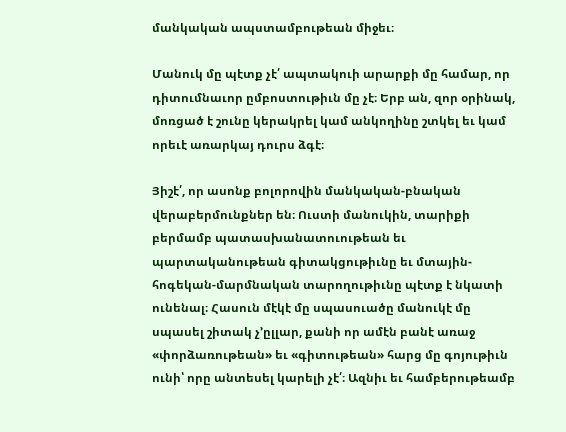մանկական ապստամբութեան միջեւ։

Մանուկ մը պէտք չէ՛ ապտակուի արարքի մը համար, որ դիտումնաւոր ըմբոստութիւն մը չէ։ Երբ ան, զոր օրինակ, մոռցած է շունը կերակրել կամ անկողինը շտկել եւ կամ որեւէ առարկայ դուրս ձգէ։

Յիշէ՛, որ ասոնք բոլորովին մանկական-բնական վերաբերմունքներ են։ Ուստի մանուկին, տարիքի բերմամբ պատասխանատուութեան եւ պարտականութեան գիտակցութիւնը եւ մտային-հոգեկան-մարմնական տարողութիւնը պէտք է նկատի ունենալ։ Հասուն մէկէ մը սպասուածը մանուկէ մը սպասել շիտակ չ՚ըլլար, քանի որ ամէն բանէ առաջ «փորձառութեան» եւ «գիտութեան» հարց մը գոյութիւն ունի՝ որը անտեսել կարելի չէ՛։ Ազնիւ եւ համբերութեամբ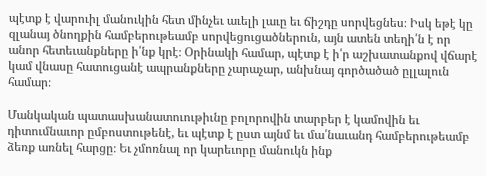պէտք է վարուիլ մանուկին հետ մինչեւ աւելի լաւը եւ ճիշդը սորվեցնես։ Իսկ եթէ կը զլանայ ծնողքին համբերութեամբ սորվեցուցածներուն, այն ատեն տեղի՛ն է որ անոր հետեւանքները ի՛նք կրէ։ Օրինակի համար, պէտք է ի՛ր աշխատանքով վճարէ կամ վնասը հատուցանէ ապրանքները չարաչար, անխնայ գործածած ըլլալուն համար։

Մանկական պատասխանատուութիւնը բոլորովին տարբեր է կամովին եւ դիտումնաւոր ըմբոստութենէ, եւ պէտք է ըստ այնմ եւ մա՛նաւանդ համբերութեամբ ձեռք առնել հարցը։ Եւ չմոռնալ որ կարեւորը մանուկն ինք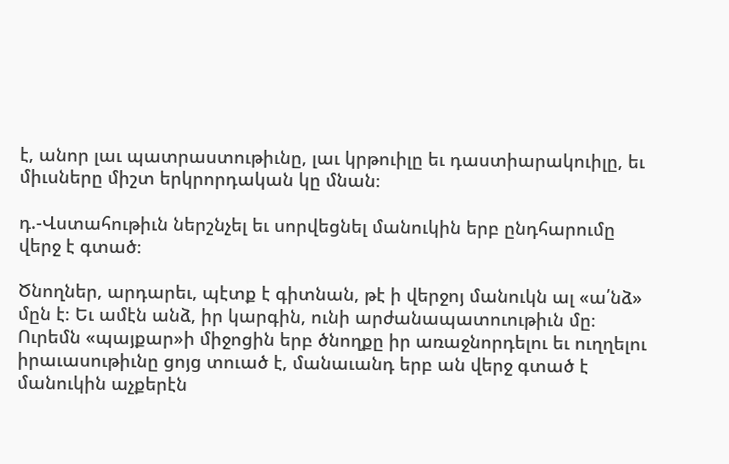է, անոր լաւ պատրաստութիւնը, լաւ կրթուիլը եւ դաստիարակուիլը, եւ միւսները միշտ երկրորդական կը մնան։

դ.-Վստահութիւն ներշնչել եւ սորվեցնել մանուկին երբ ընդհարումը վերջ է գտած։

Ծնողներ, արդարեւ, պէտք է գիտնան, թէ ի վերջոյ մանուկն ալ «ա՛նձ» մըն է։ Եւ ամէն անձ, իր կարգին, ունի արժանապատուութիւն մը։ Ուրեմն «պայքար»ի միջոցին երբ ծնողքը իր առաջնորդելու եւ ուղղելու իրաւասութիւնը ցոյց տուած է, մանաւանդ երբ ան վերջ գտած է մանուկին աչքերէն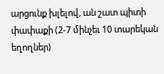արցունք խլելով, ան շատ պիտի փափաքի (2-7 մինչեւ 10 տարեկան եղողներ)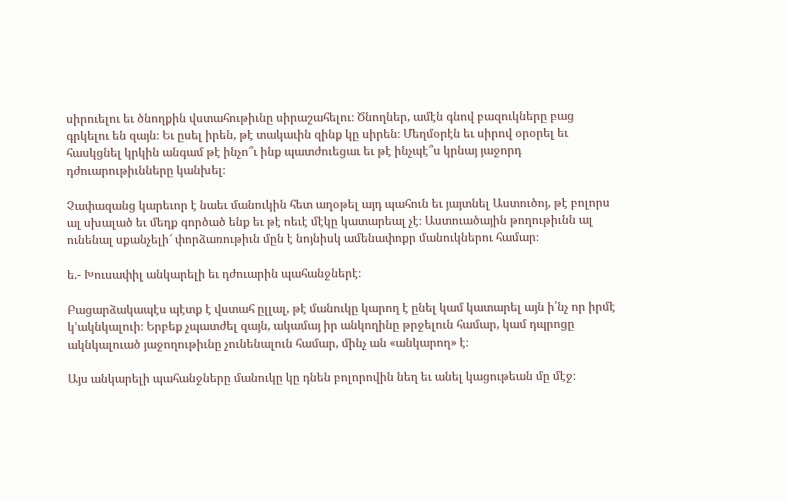սիրուելու եւ ծնողքին վստահութիւնը սիրաշահելու։ Ծնողներ, ամէն գնով բազուկները բաց գրկելու են զայն։ Եւ ըսել իրեն, թէ տակաւին զինք կը սիրեն։ Մեղմօրէն եւ սիրով օրօրել եւ հասկցնել կրկին անգամ թէ ինչո՞ւ ինք պատժուեցաւ եւ թէ ինչպէ՞ս կրնայ յաջորդ դժուարութիւնները կանխել։

Չափազանց կարեւոր է նաեւ մանուկին հետ աղօթել այդ պահուն եւ յայտնել Աստուծոյ, թէ բոլորս ալ սխալած եւ մեղք գործած ենք եւ թէ ոեւէ մէկը կատարեալ չէ։ Աստուածային թողութիւնն ալ ունենալ սքանչելի՜ փորձառութիւն մըն է նոյնիսկ ամենափոքր մանուկներու համար։

ե.- Խուսափիլ անկարելի եւ դժուարին պահանջներէ։

Բացարձակապէս պէտք է վստահ ըլլալ, թէ մանուկը կարող է ընել կամ կատարել այն ի՛նչ որ իրմէ կ՚ակնկալուի։ Երբեք չպատժել զայն, ակամայ իր անկողինը թրջելուն համար, կամ դպրոցը ակնկալուած յաջողութիւնը չունենալուն համար, մինչ ան «անկարող» է։

Այս անկարելի պահանջները մանուկը կը դնեն բոլորովին նեղ եւ անել կացութեան մը մէջ։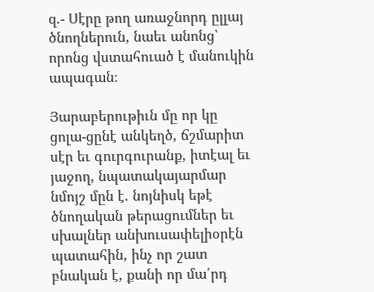զ.- Սէրը թող առաջնորդ ըլլայ ծնողներուն, նաեւ անոնց՝ որոնց վստահուած է մանուկին ապագան։

Յարաբերութիւն մը որ կը ցոլա-ցընէ անկեղծ, ճշմարիտ սէր եւ գուրգուրանք, իտէալ եւ յաջող, նպատակայարմար նմոյշ մըն է. նոյնիսկ եթէ ծնողական թերացումներ եւ սխալներ անխուսափելիօրէն պատահին, ինչ որ շատ բնական է, քանի որ մա՛րդ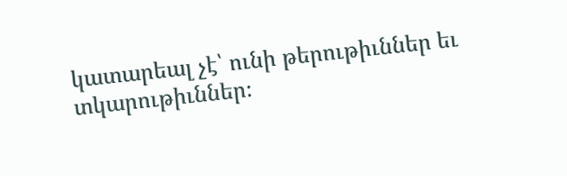կատարեալ չէ՝ ունի թերութիւններ եւ տկարութիւններ։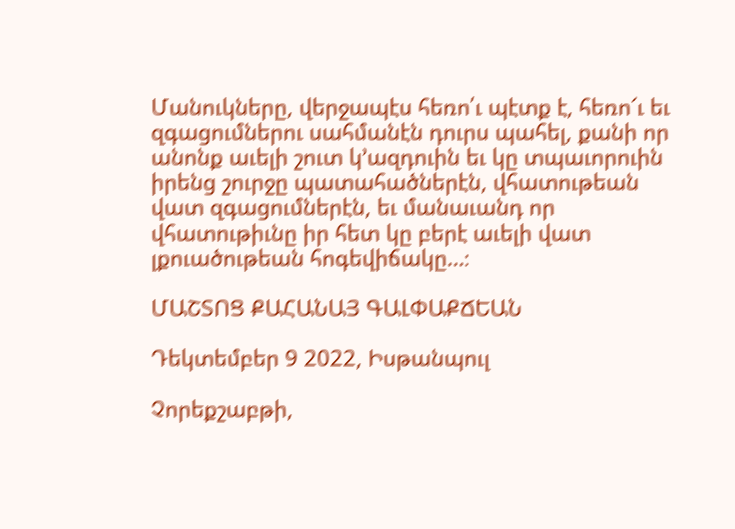Մանուկները, վերջապէս հեռո՛ւ պէտք է, հեռո՜ւ եւ զգացումներու սահմանէն դուրս պահել, քանի որ անոնք աւելի շուտ կ՚ազդուին եւ կը տպաւորուին իրենց շուրջը պատահածներէն, վհատութեան վատ զգացումներէն, եւ մանաւանդ որ վհատութիւնը իր հետ կը բերէ աւելի վատ լքուածութեան հոգեվիճակը…։

ՄԱՇՏՈՑ ՔԱՀԱՆԱՅ ԳԱԼՓԱՔՃԵԱՆ

Դեկտեմբեր 9 2022, Իսթանպուլ

Չորեքշաբթի,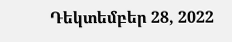Դեկտեմբեր 28, 2022